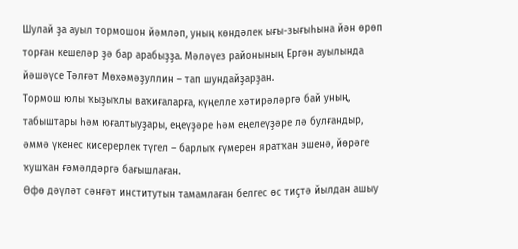Шулай ҙа ауыл тормошон йәмләп, уның көндәлек ығы-зығыһына йән өрөп торған кешеләр ҙә бар арабыҙҙа. Мәләүез районының Ергән ауылында йәшәүсе Тәлғәт Мөхәмәҙуллин – тап шундайҙарҙан.
Тормош юлы ҡыҙыҡлы ваҡиғаларға, күңелле хәтирәләргә бай уның, табыштары һәм юғалтыуҙары, еңеүҙәре һәм еңелеүҙәре лә булғандыр, әммә үкенес кисерерлек түгел – барлыҡ ғүмерен яратҡан эшенә, йөрәге ҡушҡан ғәмәлдәргә бағышлаған.
Өфө дәүләт сәнғәт институтын тамамлаған белгес өс тиҫтә йылдан ашыу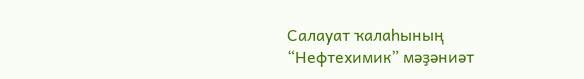Салауат ҡалаһының “Нефтехимик” мәҙәниәт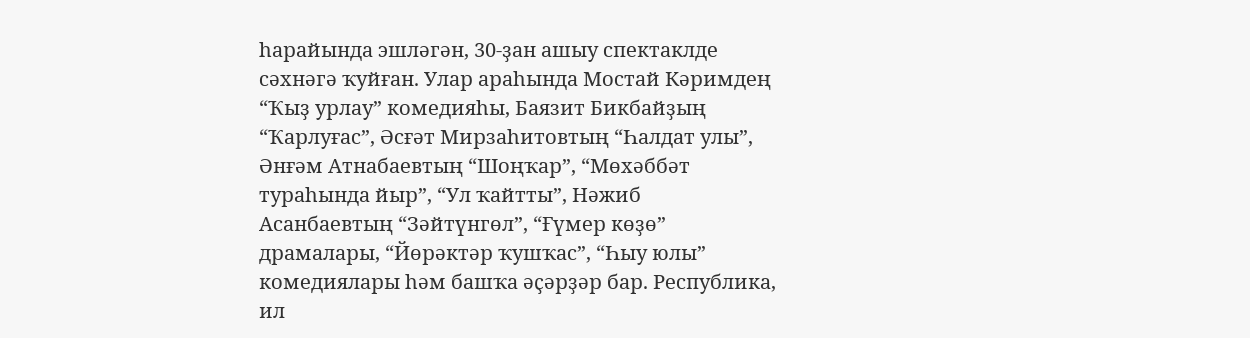һарайында эшләгән, 30-ҙан ашыу спектаклде сәхнәгә ҡуйған. Улар араһында Мостай Кәримдең “Ҡыҙ урлау” комедияһы, Баязит Бикбайҙың “Ҡарлуғас”, Әсғәт Мирзаһитовтың “Һалдат улы”, Әнғәм Атнабаевтың “Шоңҡар”, “Мөхәббәт тураһында йыр”, “Ул ҡайтты”, Нәжиб Асанбаевтың “Зәйтүнгөл”, “Ғүмер көҙө” драмалары, “Йөрәктәр ҡушҡас”, “Һыу юлы” комедиялары һәм башҡа әҫәрҙәр бар. Республика, ил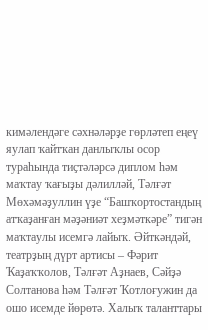кимәлендәге сәхнәләрҙе гөрләтеп еңеү яулап ҡайтҡан данлыҡлы осор тураһында тиҫтәләрсә диплом һәм маҡтау ҡағыҙы дәлилләй, Тәлғәт Мөхәмәҙуллин үҙе “Башҡортостандың атҡаҙанған мәҙәниәт хеҙмәткәре” тигән маҡтаулы исемгә лайыҡ. Әйткәндәй, театрҙың дүрт артисы – Фәрит Ҡаҙаҡҡолов, Тәлғәт Аҙнаев, Сәйҙә Солтанова һәм Тәлғәт Ҡотлоғужин да ошо исемде йөрөтә. Халыҡ таланттары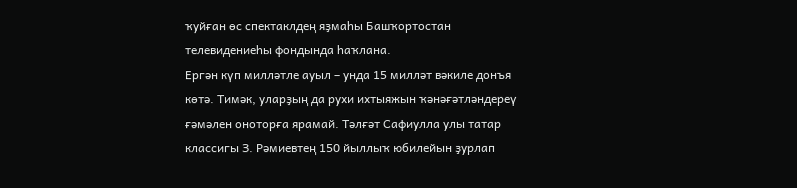ҡуйған өс спектаклдең яҙмаһы Башҡортостан телевидениеһы фондында һаҡлана.
Ергән күп милләтле ауыл – унда 15 милләт вәкиле донъя көтә. Тимәк, уларҙың да рухи ихтыяжын ҡәнәғәтләндереү ғәмәлен оноторға ярамай. Тәлғәт Сафиулла улы татар классигы З. Рәмиевтең 150 йыллыҡ юбилейын ҙурлап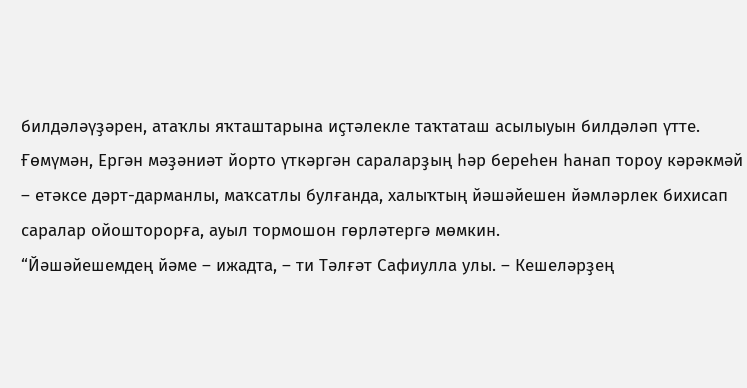билдәләүҙәрен, атаҡлы яҡташтарына иҫтәлекле таҡтаташ асылыуын билдәләп үтте. Ғөмүмән, Ергән мәҙәниәт йорто үткәргән сараларҙың һәр береһен һанап тороу кәрәкмәй – етәксе дәрт-дарманлы, маҡсатлы булғанда, халыҡтың йәшәйешен йәмләрлек бихисап саралар ойошторорға, ауыл тормошон гөрләтергә мөмкин.
“Йәшәйешемдең йәме – ижадта, – ти Тәлғәт Сафиулла улы. – Кешеләрҙең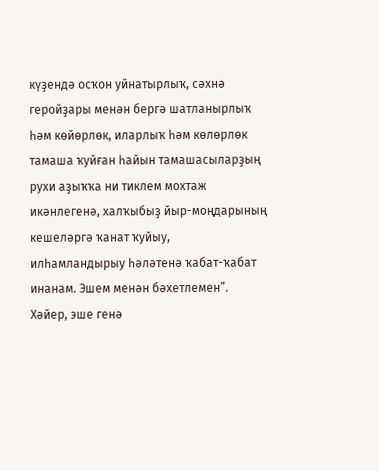күҙендә осҡон уйнатырлыҡ, сәхнә геройҙары менән бергә шатланырлыҡ һәм көйөрлөк, иларлыҡ һәм көлөрлөк тамаша ҡуйған һайын тамашасыларҙың рухи аҙыҡҡа ни тиклем мохтаж икәнлегенә, халҡыбыҙ йыр-моңдарының кешеләргә ҡанат ҡуйыу, илһамландырыу һәләтенә ҡабат-ҡабат инанам. Эшем менән бәхетлемен”.
Хәйер, эше генә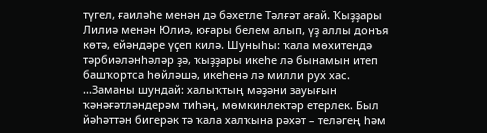түгел, ғаиләһе менән дә бәхетле Тәлғәт ағай. Ҡыҙҙары Лилиә менән Юлиә, юғары белем алып, үҙ аллы донъя көтә, ейәндәре үҫеп килә. Шуныһы: ҡала мөхитендә тәрбиәләнһәләр ҙә, ҡыҙҙары икеһе лә бынамын итеп башҡортса һөйләшә, икеһенә лә милли рух хас.
...Заманы шундай: халыҡтың мәҙәни зауығын ҡәнәғәтләндерәм тиһәң, мөмкинлектәр етерлек. Был йәһәттән бигерәк тә ҡала халҡына рәхәт – теләгең һәм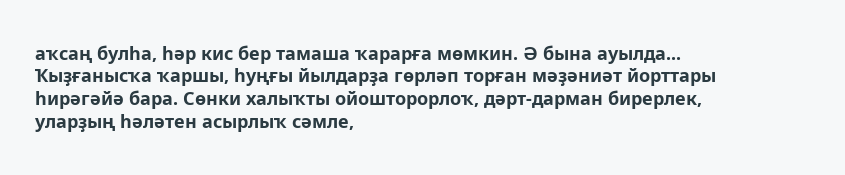аҡсаң булһа, һәр кис бер тамаша ҡарарға мөмкин. Ә бына ауылда... Ҡыҙғанысҡа ҡаршы, һуңғы йылдарҙа гөрләп торған мәҙәниәт йорттары һирәгәйә бара. Сөнки халыҡты ойошторорлоҡ, дәрт-дарман бирерлек, уларҙың һәләтен асырлыҡ сәмле,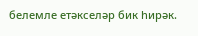белемле етәкселәр бик һирәк.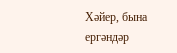Хәйер, бына ергәндәр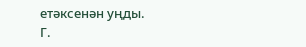етәксенән уңды.
Г.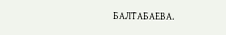БАЛТАБАЕВА.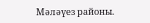Мәләүез районы.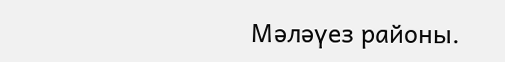Мәләүез районы.